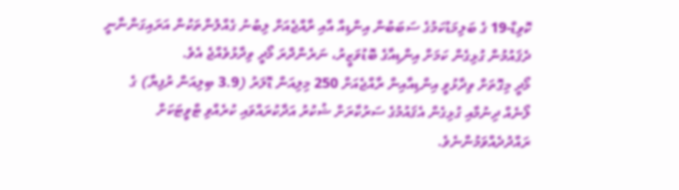ކޮވިޑް-19 ގެ ބަލިމަޑުކަމުގެ ސަބަބުން އިންޑިއާ އާއި ރާއްޖެއަށް ލިބުނު ގެއްލުންތަކުން އަރައިގަންނާނީ ދެޤައުމުން ގުޅިގެން ކަމަށް އިންޑިއާގެ ބޮޑުވަޒީރު، ނަރެންދްރަ މޯދީ ވިދާޅުވެއްޖެ އެވެ.
މޯދީ މިގޮތަށް ވިދާޅުވީ އިންޑިއާއިން ރާއްޖެއަށް 250 މިލިއަން ޑޮލަރު (3.9 ބިލިއަން ރުފިޔާ) ގެ ލޯނެއް ދިނުމާއި ގުޅިގެން އެޤައުމުގެ ސަރުކާރަށް ޝުކުރު އަދާކުރައްވައި ކުރެއްވި ޓްވީޓަކަށް ރައްދުދެއްވަމުންނެވެ.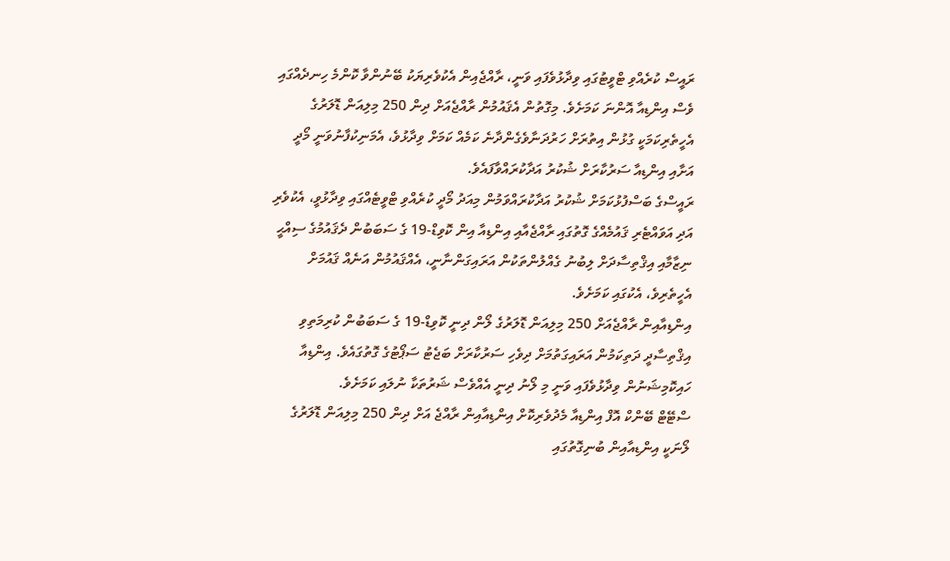ރައީސް ކުރެއްވި ޓްވީޓުގައި ވިދާޅުވެފައި ވަނީ، ރާއްޖެއިން އެކުވެރިޔަކު ބޭނުންވާ ކޮންމެ ހިނދެއްގައި ވެސް އިންޑިއާ އޮންނަ ކަމަށެވެ. މިގޮތުން އެޤައުމުން ރާއްޖެއަށް ދިން 250 މިލިއަން ޑޮލަރުގެ އެހީތެރިކަމަކީ ގުޅުން އިތުރަށް ހަރުދަނާވެގެންދާނެ ކަމެއް ކަމަށް ވިދާޅުވެ، އެމަނިކުފާނުވަނީ މޯދީ އަށާއި އިންޑިއާ ސަރުކާރަށް ޝުކުރު އަދާކުރައްވާފައެވެ.
ރައީސްގެ ބަސްފުޅުކަމަށް ޝުކުރު އަދާކުރައްވަމުން މިއަދު މޯދީ ކުރެއްވި ޓްވީޓެއްގައި ވިދާޅުވީ، އެކުވެރި އަދި އަވައްޓެރި ޤައުމެއްގެ ގޮތުގައި ރާއްޖެއާއި އިންޑިއާ އިން ކޮވިޑް-19 ގެ ސަބަބުން ދެޤައުމުގެ ސިއްޙީ ނިޒާމާއި އިޤްތިސާދަށް ލިބުނު ގެއްލުންތަކުން އަރައިގަންނާނީ، އެއްޤައުމުން އަނެއް ޤައުމަށް އެހީތެރިވެ، އެކުގައި ކަމަށެވެ.
އިންޑިއާއިން ރާއްޖެއަށް 250 މިލިއަން ޑޮލަރުގެ ލޯން ދިނީ ކޮވިޑް-19 ގެ ސަބަބުން ކުރިމަތިވި އިޤްތިސާދީ ދަތިކަމުން އަރައިގަތުމަށް ދިވެހި ސަރުކާރަށް ބަޖެޓު ސަޕޯޓުގެ ގޮތުގައެވެ. އިންޑިއާ ހައިކޮމިޝަނުން ވިދާޅުވެފައި ވަނީ މި ލޯނު ދިނީ އެއްވެސް ޝަރުތަކާ ނުލައި ކަމަށެވެ.
ސްޓޭޓް ބޭންކް އޮފް އިންޑިއާ މެދުވެރިކޮށް އިންޑިއާއިން ރާއްޖެ އަށް ދިން 250 މިލިއަން ޑޮލަރުގެ ލޯނަކީ އިންޑިއާއިން ބުނިގޮތުގައި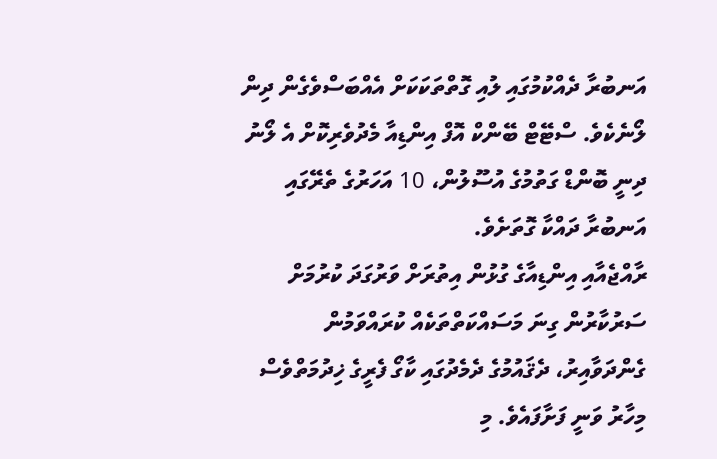އަނބުރާ ދެއްކުމުގައި ލުއި ގޮތްތަކަކަށް އެއްބަސްވެގެން ދިން ލޯނެކެވެ. ސްޓޭޓް ބޭންކް އޮފް އިންޑިއާ މެދުވެރިކޮށް އެ ލޯނު ދިނީ ބޮންޑް ގަތުމުގެ އުސޫލުން، 10 އަހަރުގެ ތެރޭގައި އަނބުރާ ދައްކާ ގޮތަށެވެ.
ރާއްޖެއާއި އިންޑިއާގެ ގުޅުން އިތުރަށް ވަރުގަދަ ކުރުމަށް ސަރުކާރުން ގިނަ މަސައްކަތްތަކެއް ކުރައްވަމުން ގެންދަވާއިރު، ދެޤައުމުގެ ދެމެދުގައި ކާގޯ ފެރީގެ ޚިދުމަތްވެސް މިހާރު ވަނީ ފަށާފައެވެ. މި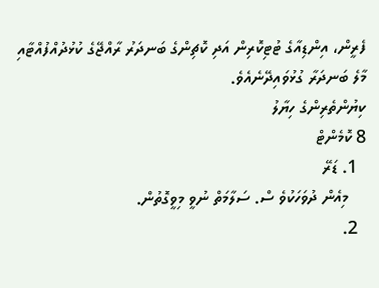ފެރީން، އިންޑިއާގެ ޓުޓިކޮރިން އަދި ކޮޗިންގެ ބަނދަރު ރާއްޖޭގެ ކުޅުދުއްފުއްޓާއި މާލެ ބަނދަރާ ގުޅުވައިދޭނެއެވެ.
ކިޔުންތެރިންގެ ހިޔާލު
8 ކޮމެންޓް
  1. ޑަރޭ
    މިއެން ދުވަހަކުވެ ސް. ސަލާމަތް ނުވީ މިވީގޮތުން.
  2.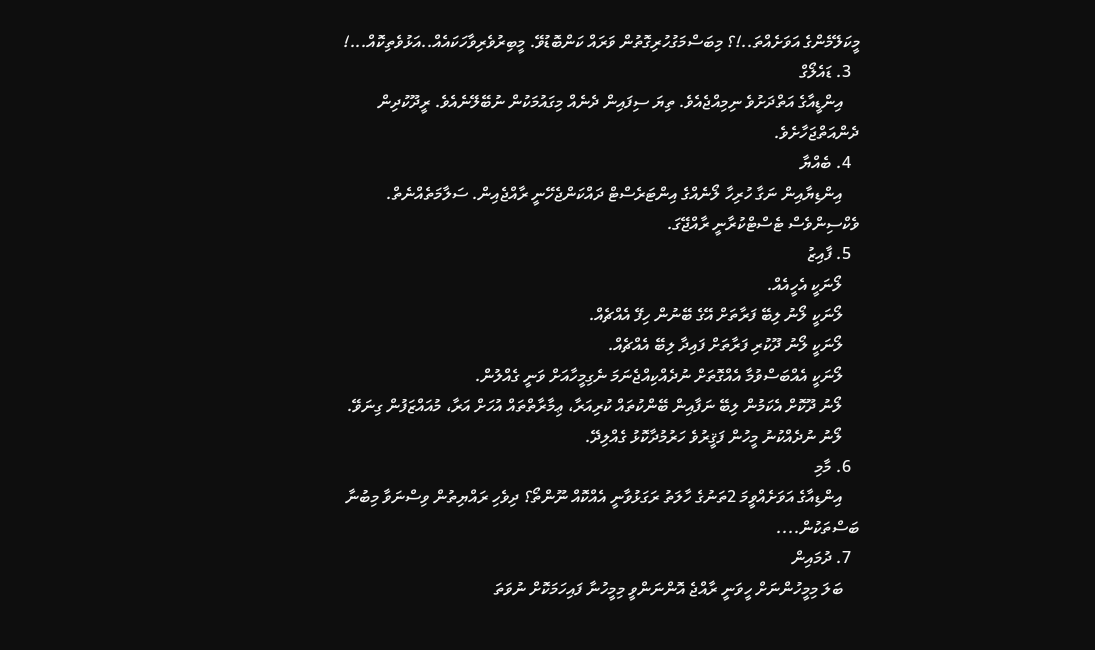މީކަލޭމެންގެ އަވަށެއްތަ..!؟ މިބަސްމަގުހުރިގޮތުން ވަރައް ކަންބޮޑުވޭ. މީބިރުވެރިވާހަކައެއް..އަޅުވެތިކޮއް...!
  3. ޑައެލޯގް
    އިންޑީއާގެ އަތްދަށުވެ ނިމިއްޖެއެވެ. ތިޔަ ސިފައިން ދެނެއް މިގައުމަކުން ނުބޭލޭނެއެވެ. ރީދޫކުދިން ދެންއަތްޖަހާށެވެ.
  4. ބެއްޔާ
    އިންޑިޔާއިން ނަގާ ހުރިހާ ލޯނެއްގެ އިންޓަރެސްޓް ދައްކަންޖެހޭނީ ރާއްޖެއިން. ސަލާމަތެއްނެތް. ވެކްސިންވެސް ޓެސްޓްކުރާނީ ރާއްޖޭގަ.
  5. ފާއިޒު
    ލޯނަކީ އެހީއެއް.
    ލޯނަކީ ލޯނު ލިބޭ ފަރާތަށް އޭގެ ބޭނުން ހިފޭ އެއްޗެއް.
    ލޯނަކީ ލޯނު ދޫކުރި ފަރާތަށް ފައިދާ ލިބޭ އެއްޗެއް.
    ލޯނަކީ އެއްބަސްވުމާ އެއްގޮތަށް ނުދެއްކިއްޖެނަމަ ނެގިމީހާއަށް ވަނީ ގެއްލުން.
    ލޯނު ދޫކޮށް އެކަމުން ލިބޭ ނަފާއިން ބޭންކުތައް ކުރިއަރާ، ޢިމާރާތްތައް އުހަށް އަރާ، މުއައްޒަފުން ގިނަވޭ.
    ލޯނު ނުދެއްކުނު މީހުން ފަޤީރުވެ ހަރުމުދާކޮޅު ގެއްލިދޭ.
  6. މާމި
    އިންޑިއާގެ އަވަށެއްވީމަ 2ތަނުގެ ހާލަތު ރަގަޅުވާނީ އެއްކޮއް ނޫންތޯ؟ ދިވެހި ރައްޔިތުން ވިސްނަވާ މިބުނާ ބަސްތަކުން....
  7. ދުމައިން
    ބަލަ މިމީހުންނަށް ހީވަނީ ރާއްޖެ އޮންނަންވީ މިމީހުނާ ފައިހަމަކޮށް ނުވަތަ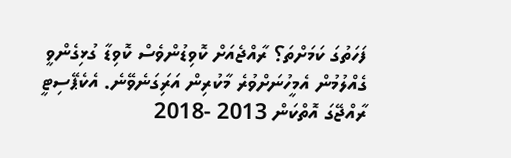ފަހަތުގަ ކަމަށްތަ؟ ރާއްޖެއަށް ކޮވިޑުންވެސް ކޮވިޑާ ގުޅިގެންވީ ގެއްލުމުން އެމީހުނަށްވުރެ މާކުރިން އަރަިގަނެވޭނެ. އެކެޕޭސިޓީ ރާއްޖޭގަ އޮތްކަން 2013 -2018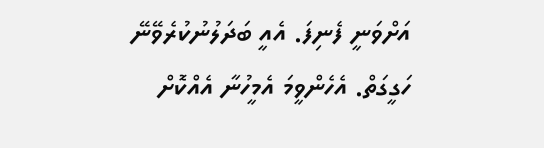އަށްވަނީ ފެނިފަ. އެއީ ބަދަލުނުކުރެވޭނޭ ހަގީގަތް. އެހެންވީމަ އެމީހުނާ އެއްކޮށް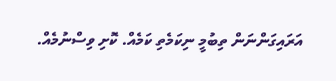އަރައިގަންނަން ތިބުމީ ނިކަމެތި ކަމެއް. ކޮށި ވިސްނުމެއް.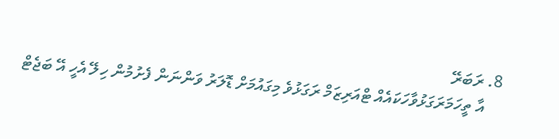8. ރަބަރޭ
    އާ ތީހަމަރަގަޅުވާހަކައެއް ޓްއަރިޒަމް ރަގަޅުވެ މިގައުމަށް ޑޮލަރު ވަންނަން ފެށުމުން ހިލޭ އެހީ އޭ ބަޖެޓް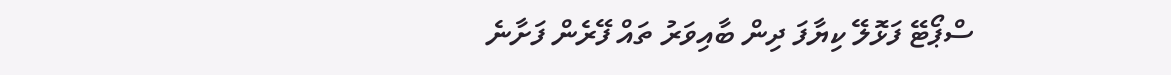ސްޕޯޓޭ ފަޅޮލޭ ކިޔާފަ ދިން ބާއިވަރު ތައް ފޭރެން ފަށާނެ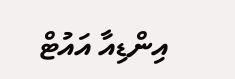އިންޑިއާ އައުޓް